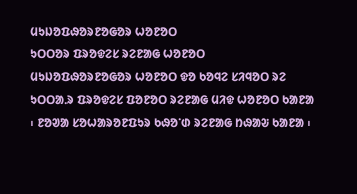ᱢᱩᱡᱚᱯᱷᱚᱨᱱᱚᱜᱚᱨ ᱦᱚᱱᱚᱛ
ᱩᱛᱛᱚᱨ ᱯᱨᱚᱫᱮᱥ ᱨᱮᱱᱟᱜ ᱦᱚᱱᱚᱛ
ᱢᱩᱡᱚᱯᱷᱚᱨᱱᱚᱜᱚᱨ ᱦᱚᱱᱚᱛ ᱫᱚ ᱠᱚᱧᱮ ᱥᱤᱧᱚᱛ ᱨᱮ ᱩᱛᱛᱟᱹᱨ ᱯᱨᱚᱫᱮᱥ ᱯᱚᱱᱚᱛ ᱨᱮᱱᱟᱜ ᱢᱤᱫ ᱦᱚᱱᱚᱛ ᱠᱟᱱᱟ ᱾ ᱱᱚᱣᱟ ᱥᱚᱦᱟᱨᱚᱱᱯᱩᱨ ᱠᱷᱚᱸᱰ ᱨᱮᱱᱟᱜ ᱴᱷᱟᱶ ᱠᱟᱱᱟ ᱾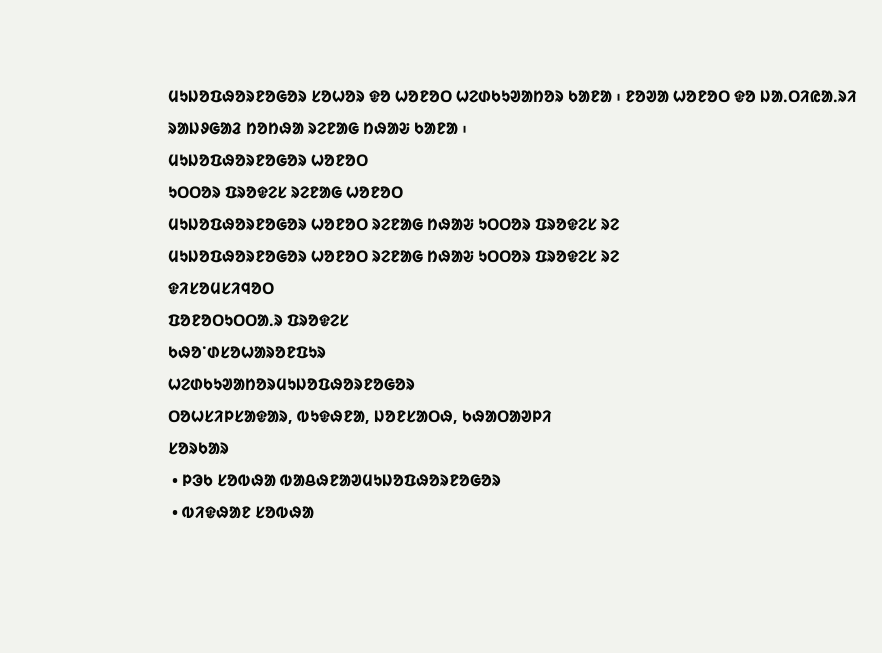ᱢᱩᱡᱚᱯᱷᱚᱨᱱᱚᱜᱚᱨ ᱥᱚᱦᱚᱨ ᱫᱚ ᱦᱚᱱᱚᱛ ᱦᱮᱰᱠᱩᱣᱟᱴᱚᱨ ᱠᱟᱱᱟ ᱾ ᱱᱚᱣᱟ ᱦᱚᱱᱚᱛ ᱫᱚ ᱡᱟᱹᱛᱤᱭᱟᱹᱨᱤ ᱨᱟᱡᱽᱜᱟᱲ ᱴᱚᱴᱷᱟ ᱨᱮᱱᱟᱜ ᱴᱷᱟᱶ ᱠᱟᱱᱟ ᱾
ᱢᱩᱡᱚᱯᱷᱚᱨᱱᱚᱜᱚᱨ ᱦᱚᱱᱚᱛ
ᱩᱛᱛᱚᱨ ᱯᱨᱚᱫᱮᱥ ᱨᱮᱱᱟᱜ ᱦᱚᱱᱚᱛ
ᱢᱩᱡᱚᱯᱷᱚᱨᱱᱚᱜᱚᱨ ᱦᱚᱱᱚᱛ ᱨᱮᱱᱟᱜ ᱴᱷᱟᱶ ᱩᱛᱛᱚᱨ ᱯᱨᱚᱫᱮᱥ ᱨᱮ
ᱢᱩᱡᱚᱯᱷᱚᱨᱱᱚᱜᱚᱨ ᱦᱚᱱᱚᱛ ᱨᱮᱱᱟᱜ ᱴᱷᱟᱶ ᱩᱛᱛᱚᱨ ᱯᱨᱚᱫᱮᱥ ᱨᱮ
ᱫᱤᱥᱚᱢᱥᱤᱧᱚᱛ
ᱯᱚᱱᱚᱛᱩᱛᱛᱟᱹᱨ ᱯᱨᱚᱫᱮᱥ
ᱠᱷᱚᱸᱰᱥᱚᱦᱟᱨᱚᱱᱯᱩᱨ
ᱦᱮᱰᱠᱩᱣᱟᱴᱚᱨᱢᱩᱡᱚᱯᱷᱚᱨᱱᱚᱜᱚᱨ
ᱛᱚᱦᱥᱤᱞᱥᱟᱫᱟᱨ, ᱵᱩᱫᱷᱱᱟ, ᱡᱚᱱᱥᱟᱛᱷ, ᱠᱷᱟᱛᱟᱣᱞᱤ
ᱥᱚᱨᱠᱟᱨ
 • ᱞᱳᱠ ᱥᱚᱵᱷᱟ ᱵᱟᱪᱷᱱᱟᱣᱢᱩᱡᱚᱯᱷᱚᱨᱱᱚᱜᱚᱨ
 • ᱵᱤᱫᱷᱟᱱ ᱥᱚᱵᱷᱟ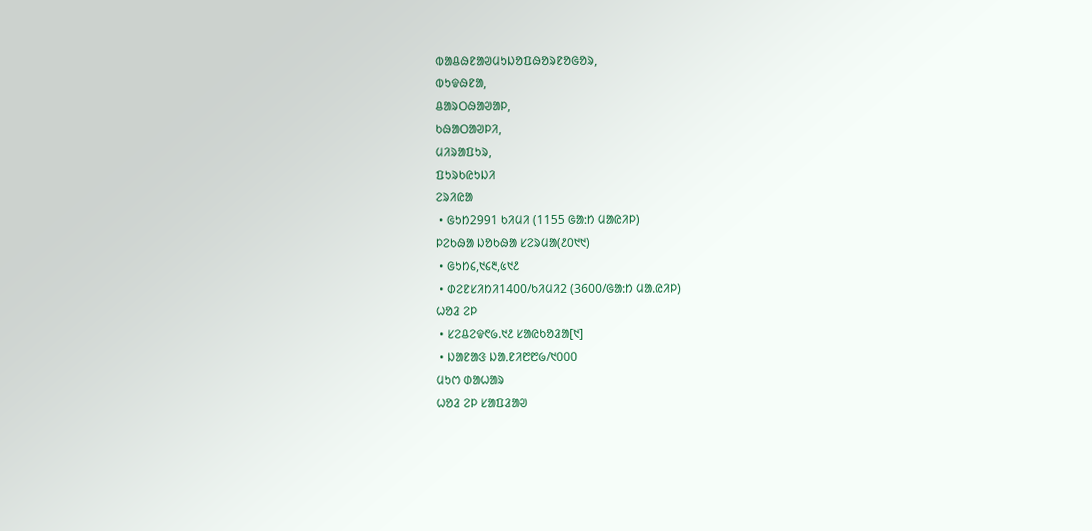ᱵᱟᱪᱷᱱᱟᱣᱢᱩᱡᱚᱯᱷᱚᱨᱱᱚᱜᱚᱨ,
ᱵᱩᱫᱷᱱᱟ,
ᱪᱟᱨᱛᱷᱟᱣᱟᱞ,
ᱠᱷᱟᱛᱟᱣᱞᱤ,
ᱢᱤᱨᱟᱯᱩᱨ,
ᱯᱩᱨᱠᱭᱩᱡᱤ
ᱮᱨᱤᱭᱟ
 • ᱜᱩᱴ2991 ᱠᱤᱢᱤ (1155 ᱜᱟᱺᱴ ᱢᱟᱭᱤᱞ)
ᱞᱮᱠᱷᱟ ᱡᱚᱠᱷᱟ ᱥᱮᱨᱢᱟ(᱒᱐᱑᱑)
 • ᱜᱩᱴ᱔,᱑᱔᱓,᱕᱑᱒
 • ᱰᱮᱱᱥᱤᱴᱤ1400/ᱠᱤᱢᱤ2 (3600/ᱜᱟᱺᱴ ᱢᱟᱹᱭᱤᱞ)
ᱦᱚᱲ ᱮᱞ
 • ᱥᱮᱪᱮᱫ᱖᱙.᱑᱒ ᱥᱟᱭᱠᱚᱲᱟ[᱑]
 • ᱡᱟᱱᱟᱝ ᱡᱟᱹᱱᱤ᱘᱘᱙/᱑᱐᱐᱐
ᱢᱩᱬ ᱰᱟᱦᱟᱨ
ᱦᱚᱲ ᱮᱞ ᱥᱟᱯᱲᱟᱣ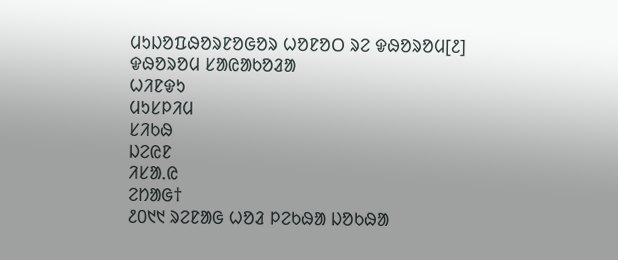ᱢᱩᱡᱚᱯᱷᱚᱨᱱᱚᱜᱚᱨ ᱦᱚᱱᱚᱛ ᱨᱮ ᱫᱷᱚᱨᱚᱢ[᱒]
ᱫᱷᱚᱨᱚᱢ ᱥᱟᱭᱟᱠᱚᱲᱟ
ᱦᱤᱱᱫᱩ
ᱢᱩᱥᱞᱤᱢ
ᱥᱤᱠᱷ
ᱡᱮᱭᱱ
ᱤᱥᱟᱹᱭ
ᱮᱴᱟᱜ†
᱒᱐᱑᱑ ᱨᱮᱱᱟᱜ ᱦᱚᱲ ᱞᱮᱠᱷᱟ ᱡᱚᱠᱷᱟ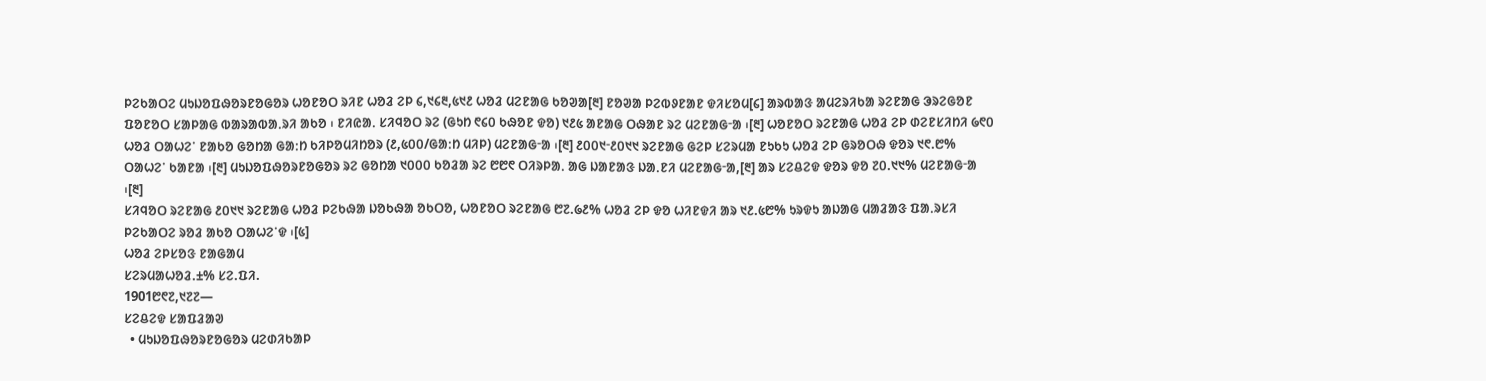ᱞᱮᱠᱟᱛᱮ ᱢᱩᱡᱚᱯᱷᱚᱨᱱᱚᱜᱚᱨ ᱦᱚᱱᱚᱛ ᱨᱤᱱ ᱦᱚᱲ ᱮᱞ ᱔,᱑᱔᱓,᱕᱑᱒ ᱦᱚᱲ ᱢᱮᱱᱟᱜ ᱠᱚᱣᱟ[᱓] ᱱᱚᱣᱟ ᱞᱮᱵᱽᱱᱟᱱ ᱫᱤᱥᱚᱢ[᱔] ᱟᱨᱵᱟᱝ ᱟᱢᱮᱨᱤᱠᱟ ᱨᱮᱱᱟᱜ ᱳᱨᱮᱜᱚᱱ ᱯᱚᱱᱚᱛ ᱥᱟᱞᱟᱜ ᱵᱟᱨᱟᱵᱟᱹᱨᱤ ᱟᱠᱚ ᱾ ᱱᱤᱭᱟᱹ ᱥᱤᱧᱚᱛ ᱨᱮ (ᱜᱩᱴ ᱖᱔᱐ ᱠᱷᱚᱱ ᱫᱚ) ᱑᱒᱕ ᱟᱱᱟᱜ ᱛᱷᱟᱱ ᱨᱮ ᱢᱮᱱᱟᱜᱼᱟ ᱾[᱓] ᱦᱚᱱᱚᱛ ᱨᱮᱱᱟᱜ ᱦᱚᱲ ᱮᱞ ᱰᱮᱱᱥᱤᱴᱤ ᱙᱖᱐ ᱦᱚᱲ ᱛᱟᱦᱮᱸ ᱱᱟᱠᱚ ᱜᱚᱴᱟ ᱜᱟᱺᱴ ᱠᱤᱞᱚᱢᱤᱴᱚᱨ (᱒,᱕᱐᱐/ᱜᱟᱺᱴ ᱢᱤᱞ) ᱢᱮᱱᱟᱜᱼᱟ ᱾[᱓] ᱒᱐᱐᱑ᱼ᱒᱐᱑᱑ ᱨᱮᱱᱟᱜ ᱜᱮᱞ ᱥᱮᱨᱢᱟ ᱱᱩᱠᱩ ᱦᱚᱲ ᱮᱞ ᱜᱨᱚᱛᱷ ᱫᱚᱨ ᱑᱖.᱘% ᱛᱟᱦᱮᱸ ᱠᱟᱱᱟ ᱾[᱓] ᱢᱩᱡᱚᱯᱷᱚᱨᱱᱚᱜᱚᱨ ᱨᱮ ᱜᱚᱴᱟ ᱑᱐᱐᱐ ᱠᱚᱲᱟ ᱨᱮ ᱘᱘᱖ ᱛᱤᱨᱞᱟᱹ ᱟᱜ ᱡᱟᱱᱟᱝ ᱡᱟᱹᱱᱤ ᱢᱮᱱᱟᱜᱼᱟ,[᱓] ᱟᱨ ᱥᱮᱪᱮᱫ ᱫᱚᱨ ᱫᱚ ᱗᱐.᱑᱑% ᱢᱮᱱᱟᱜᱼᱟ ᱾[᱓]
ᱥᱤᱧᱚᱛ ᱨᱮᱱᱟᱜ ᱒᱐᱑᱑ ᱨᱮᱱᱟᱜ ᱦᱚᱲ ᱞᱮᱠᱷᱟ ᱡᱚᱠᱷᱟ ᱚᱠᱛᱚ, ᱦᱚᱱᱚᱛ ᱨᱮᱱᱟᱜ ᱘᱗.᱙᱒% ᱦᱚᱲ ᱮᱞ ᱫᱚ ᱦᱤᱱᱫᱤ ᱟᱨ ᱑᱒.᱕᱘% ᱩᱨᱫᱩ ᱟᱡᱟᱜ ᱢᱟᱲᱟᱝ ᱯᱟᱹᱨᱥᱤ ᱞᱮᱠᱟᱛᱮ ᱨᱚᱲ ᱟᱠᱚ ᱛᱟᱦᱮᱸᱫ ᱾[᱕]
ᱦᱚᱲ ᱮᱞᱥᱚᱝ ᱱᱟᱜᱟᱢ
ᱥᱮᱨᱢᱟᱦᱚᱲ.±% ᱥᱮ.ᱯᱤ.
1901᱘᱖᱗,᱑᱗᱗—
ᱥᱮᱪᱮᱫ ᱥᱟᱯᱲᱟᱣ
  • ᱢᱩᱡᱚᱯᱷᱚᱨᱱᱚᱜᱚᱨ ᱢᱮᱰᱤᱠᱟᱞ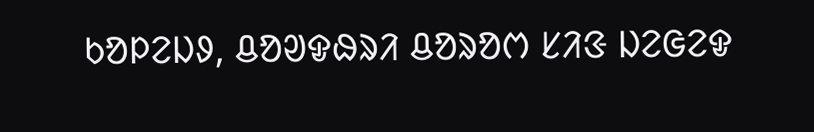ᱠᱚᱞᱮᱡᱽ, ᱪᱚᱣᱫᱷᱨᱤ ᱪᱚᱨᱚᱬ ᱥᱤᱝ ᱡᱮᱜᱮᱫ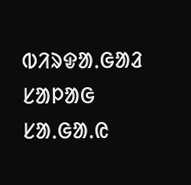ᱵᱤᱨᱫᱟᱹᱜᱟᱲ ᱥᱟᱞᱟᱜ ᱥᱟᱹᱜᱟᱹᱭ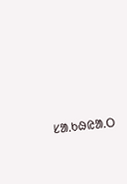ᱥᱟᱹᱠᱷᱭᱟᱹᱛ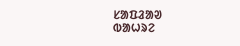ᱥᱟᱯᱲᱟᱣ
ᱵᱟᱦᱨᱮ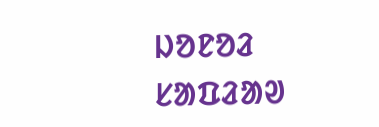ᱡᱚᱱᱚᱲ ᱥᱟᱯᱲᱟᱣ